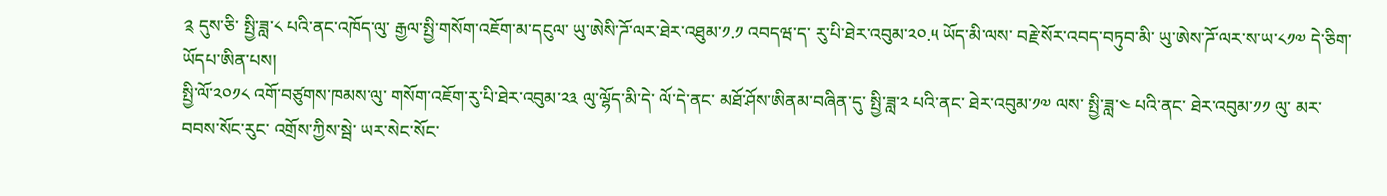༉ དུས་ཅི་ སྤྱི་ཟླ་༨ པའི་ནང་འཁོད་ལུ་ རྒྱལ་སྤྱི་གསོག་འཇོག་མ་དངུལ་ ཡུ་ཨེསི་ཌོ་ལར་ཐེར་འཐུམ་༡.༡ འབདཝ་ད་ རུ་པི་ཐེར་འབུམ་༢༠.༥ ཡོད་མི་ལས་ བརྗེ་སོར་འབད་བཏུབ་མི་ ཡུ་ཨེས་ཌོ་ལར་ས་ཡ་༨༡༧ དེ་ཅིག་ ཡོདཔ་ཨིན་པས།
སྤྱི་ལོ་༢༠༡༨ འགོ་བཙུགས་ཁམས་ལུ་ གསོག་འཇོག་རུ་པི་ཐེར་འབུམ་༢༣ ལུ་ལྷོད་མི་དེ་ ལོ་དེ་ནང་ མཐོ་ཤོས་ཨིནམ་བཞིན་དུ་ སྤྱི་ཟླ་༢ པའི་ནང་ ཐེར་འབུམ་༡༧ ལས་ སྤྱི་ཟླ་༤ པའི་ནང་ ཐེར་འབུམ་༡༡ ལུ་ མར་བབས་སོང་རུང་ འགྲོས་ཀྱིས་སྦེ་ ཡར་སེང་སོང་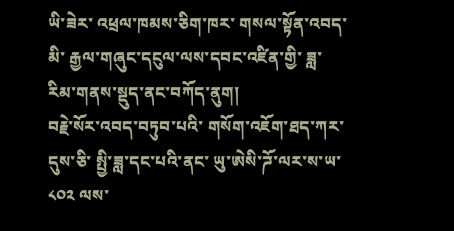ཡི་ཟེར་ འཕྲལ་ཁམས་ཅིག་ཁར་ གསལ་སྟོན་འབད་མི་ རྒྱལ་གཞུང་དངུལ་ལས་དབང་འཛིན་གྱི་ ཟླ་རིམ་གནས་སྡུད་ནང་བཀོད་ནུག།
བརྗེ་སོར་འབད་བཏུབ་པའི་ གསོག་འཇོག་ཐད་ཀར་ དུས་ཅི་ སྤྱི་ཟླ་དང་པའི་ནང་ ཡུ་ཨེསི་ཌོ་ལར་ས་ཡ་༨༠༢ ལས་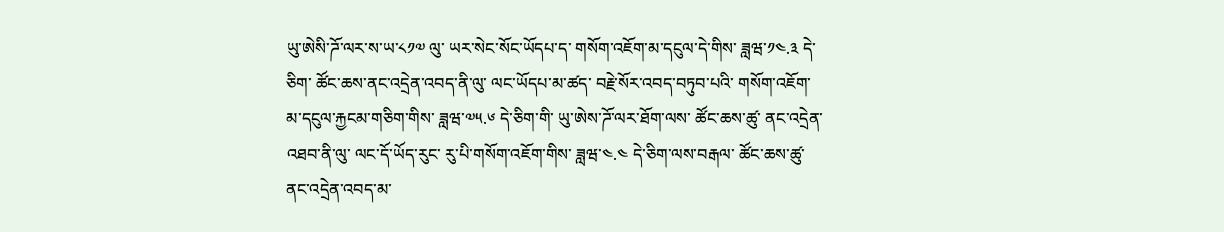ཡུ་ཨེསི་ཌོ་ལར་ས་ཡ་༨༡༧ ལུ་ ཡར་སེང་སོང་ཡོདཔ་ད་ གསོག་འཇོག་མ་དངུལ་དེ་གིས་ ཟླཝ་༡༤.༣ དེ་ཅིག་ ཚོང་ཆས་ནང་འདྲེན་འབད་ནི་ལུ་ ལང་ཡོདཔ་མ་ཚད་ བརྗེ་སོར་འབད་བཏུབ་པའི་ གསོག་འཇོག་མ་དངུལ་རྐྱངམ་གཅིག་གིས་ ཟླཝ་༧༥.༦ དེ་ཅིག་གི་ ཡུ་ཨེས་ཌོ་ལར་ཐོག་ལས་ ཚོང་ཆས་ཚུ་ ནང་འདྲེན་འཐབ་ནི་ལུ་ ལང་དོ་ཡོད་རུང་ རུ་པི་གསོག་འཇོག་གིས་ ཟླཝ་༤.༤ དེ་ཅིག་ལས་བརྒལ་ ཚོང་ཆས་ཚུ་ ནང་འདྲེན་འབད་མ་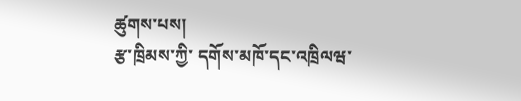ཚུགས་པས།
རྩ་ཁྲིམས་ཀྱི་ དགོས་མཁོ་དང་འཁྲིལཝ་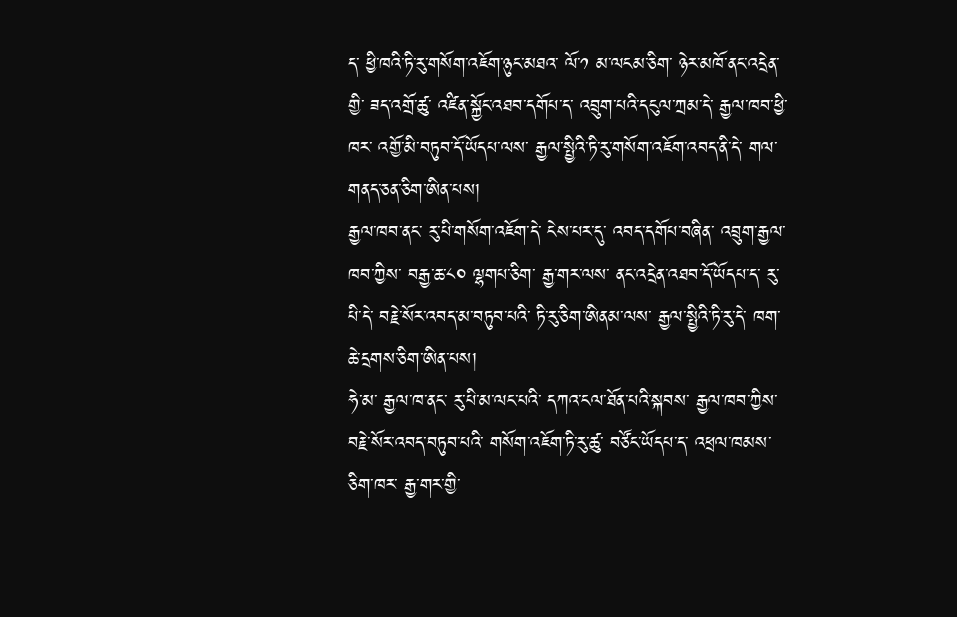ད་ ཕྱི་ཁའི་ཏི་རུ་གསོག་འཇོག་ཉུང་མཐའ་ ལོ་༡ མ་ལངམ་ཅིག་ ཉེར་མཁོ་ནང་འདྲེན་གྱི་ ཟད་འགྲོ་ཚུ་ འཛིན་སྐྱོང་འཐབ་དགོཔ་ད་ འབྲུག་པའི་དངུལ་ཀྲམ་དེ་ རྒྱལ་ཁབ་ཕྱི་ཁར་ འགྱོ་མི་བཏུབ་དོ་ཡོདཔ་ལས་ རྒྱལ་སྤྱིའི་ཏི་རུ་གསོག་འཇོག་འབད་ནི་དེ་ གལ་གནད་ཅན་ཅིག་ཨིན་པས།
རྒྱལ་ཁབ་ནང་ རུ་པི་གསོག་འཇོག་དེ་ ངེས་པར་དུ་ འབད་དགོཔ་བཞིན་ འབྲུག་རྒྱལ་ཁབ་ཀྱིས་ བརྒྱ་ཆ་༨༠ ལྷགཔ་ཅིག་ རྒྱ་གར་ལས་ ནང་འདྲེན་འཐབ་དོ་ཡོདཔ་ད་ རུ་པི་དེ་ བརྗེ་སོར་འབད་མ་བཏུབ་པའི་ ཏི་རུ་ཅིག་ཨིནམ་ལས་ རྒྱལ་སྤྱིའི་ཏི་རུ་དེ་ ཁག་ཆེ་དྲགས་ཅིག་ཨིན་པས།
ཧེ་མ་ རྒྱལ་ཁ་ནང་ རུ་པི་མ་ལང་པའི་ དཀའ་ངལ་ཐོན་པའི་སྐབས་ རྒྱལ་ཁབ་ཀྱིས་ བརྗེ་སོར་འབད་བཏུབ་པའི་ གསོག་འཇོག་ཏི་རུ་ཚུ་ བཙོང་ཡོདཔ་ད་ འཕྲལ་ཁམས་ཅིག་ཁར་ རྒྱ་གར་གྱི་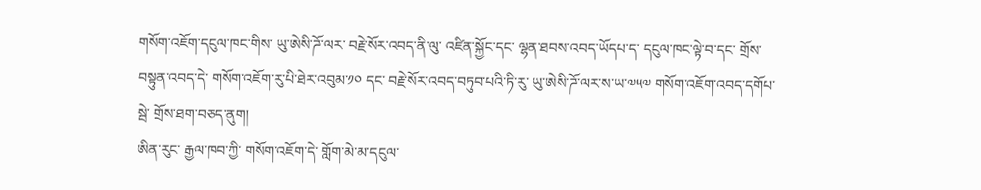གསོག་འཇོག་དངུལ་ཁང་གིས་ ཡུ་ཨེསི་ཌོ་ལར་ བརྗེ་སོར་འབད་ནི་ལུ་ འཛིན་སྐྱོང་དང་ ལྷན་ཐབས་འབད་ཡོདཔ་ད་ དངུལ་ཁང་ལྟེ་བ་དང་ གྲོས་བསྟུན་འབད་དེ་ གསོག་འཇོག་རུ་པི་ཐེར་འབུམ་༡༠ དང་ བརྗེ་སོར་འབད་བཏུབ་པའི་ཏི་རུ་ ཡུ་ཨེསི་ཌོ་ལར་ས་ཡ་༧༥༧ གསོག་འཇོག་འབད་དགོཔ་སྦེ་ གྲོས་ཐག་བཅད་ནུག།
ཨིན་རུང་ རྒྱལ་ཁབ་ཀྱི་ གསོག་འཇོག་དེ་ གློག་མེ་མ་དངུལ་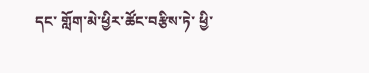དང་ གློག་མེ་ཕྱིར་ཚོང་བརྩིས་ཏེ་ ཕྱི་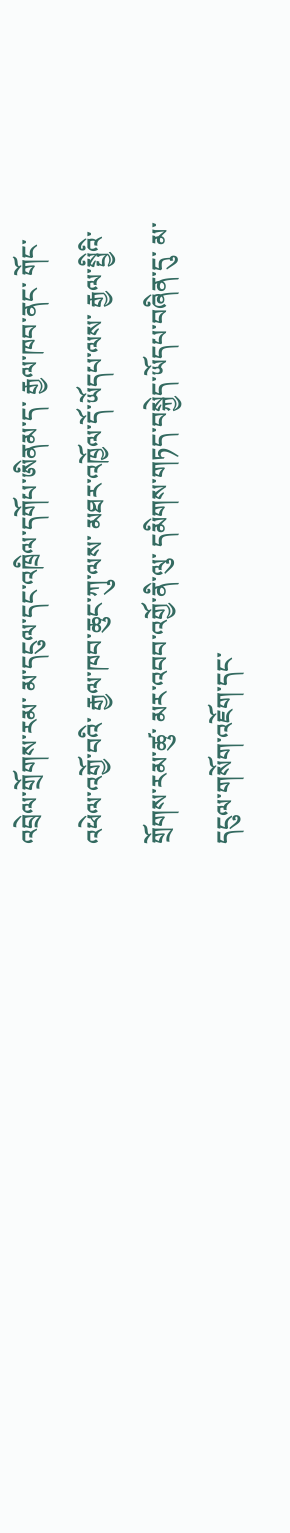འབྲེལ་གྲོགས་རམ་ མ་དངུལ་དང་འཁྲིལ་དགོཔ་ཨིནམ་ད་ རྒྱལ་ཁབ་ནང་ གོང་འཕེལ་འགྱོ་བའི་ རྒྱལ་ཁབ་ཆུང་ཀུ་ལས་ མཐར་འཁྱོལ་དོ་ཡོདཔ་ལས་ རྒྱལ་སྤྱིའི་གྲོགས་རམ་ཚུ་ མར་འབབ་འགྱོ་ནི་ལུ་ དམིགས་གཏད་བསྐྱེད་ཡོདཔ་བཞིན་དུ་ མ་དངུལ་གསོག་འཇོག་དང་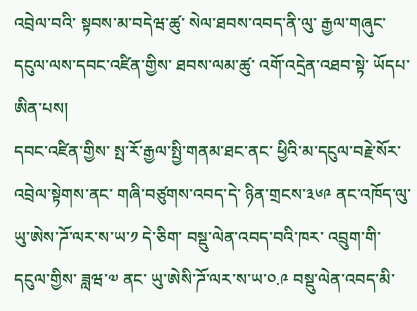འབྲེལ་བའི་ སྟབས་མ་བདེཝ་ཚུ་ སེལ་ཐབས་འབད་ནི་ལུ་ རྒྱལ་གཞུང་དངུལ་ལས་དབང་འཛིན་གྱིས་ ཐབས་ལམ་ཚུ་ འགོ་འདྲེན་འཐབ་སྟེ་ ཡོདཔ་ཨིན་པས།
དབང་འཛིན་གྱིས་ སྤ་རོ་རྒྱལ་སྤྱི་གནམ་ཐང་ནང་ ཕྱིའི་མ་དངུལ་བརྗེ་སོར་འབྲེལ་སྟེགས་ནང་ གཞི་བཙུགས་འབད་དེ་ ཉིན་གྲངས་༣༦༩ ནང་འཁོད་ལུ་ ཡུ་ཨེས་ཌོ་ལར་ས་ཡ་༡ དེ་ཅིག་ བསྡུ་ལེན་འབད་བའི་ཁར་ འབྲུག་གི་དངུལ་གྱིས་ ཟླཝ་༧ ནང་ ཡུ་ཨེསི་ཌོ་ལར་ས་ཡ་༠.༩ བསྡུ་ལེན་འབད་མི་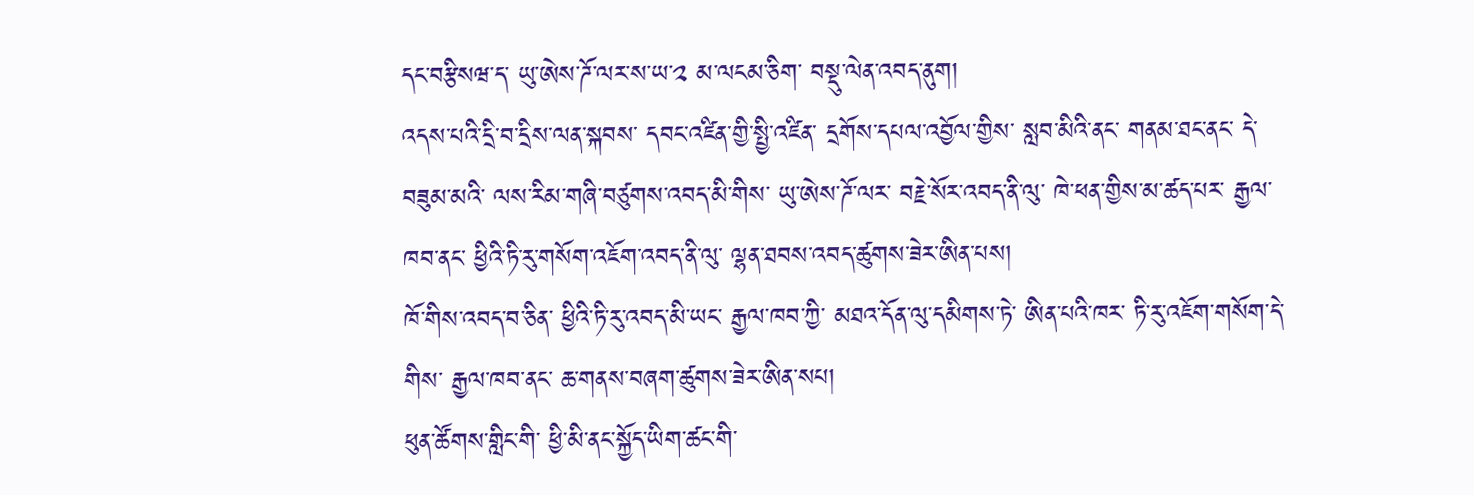དང་བརྩིསཝ་ད་ ཡུ་ཨེས་ཌོ་ལར་ས་ཡ་༢ མ་ལངམ་ཅིག་ བསྡུ་ལེན་འབད་ནུག།
འདས་པའི་དྲི་བ་དྲིས་ལན་སྐབས་ དབང་འཛིན་གྱི་སྤྱི་འཛིན་ དྲགོས་དཔལ་འབྱོལ་གྱིས་ སླབ་མིའི་ནང་ གནམ་ཐང་ནང་ དེ་བཟུམ་མའི་ ལས་རིམ་གཞི་བཙུགས་འབད་མི་གིས་ ཡུ་ཨེས་ཌོ་ལར་ བརྗེ་སོར་འབད་ནི་ལུ་ ཁེ་ཕན་གྱིས་མ་ཚད་པར་ རྒྱལ་ཁབ་ནང་ ཕྱིའི་ཏི་རུ་གསོག་འཇོག་འབད་ནི་ལུ་ ལྷན་ཐབས་འབད་ཚུགས་ཟེར་ཨིན་པས།
ཁོ་གིས་འབད་བ་ཅིན་ ཕྱིའི་ཏི་རུ་འབད་མི་ཡང་ རྒྱལ་ཁབ་ཀྱི་ མཐའ་དོན་ལུ་དམིགས་ཏེ་ ཨིན་པའི་ཁར་ ཏི་རུ་འཇོག་གསོག་དེ་གིས་ རྒྱལ་ཁབ་ནང་ ཆ་གནས་བཞག་ཚུགས་ཟེར་ཨིན་སཔ།
ཕུན་ཚོགས་གླིང་གི་ ཕྱི་མི་ནང་སྐྱོད་ཡིག་ཚང་གི་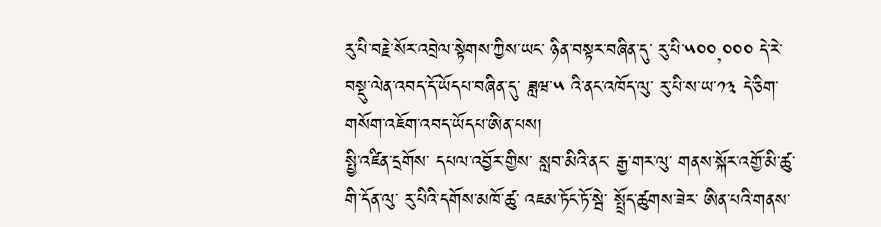རུ་པི་བརྗེ་སོར་འབྲེལ་སྟེགས་ཀྱིས་ཡང་ ཉིན་བསྟར་བཞིན་དུ་ རུ་པི་༥༠༠,༠༠༠ དེ་རེ་ བསྡུ་ལེན་འབད་དོ་ཡོདཔ་བཞིན་དུ་ ཟླཝ་༥ འི་ནང་འཁོད་ལུ་ རུ་པི་ས་ཡ་༡༣ དེ་ཅིག་ གསོག་འཇོག་འབད་ཡོདཔ་ཨིན་པས།
སྤྱི་འཛིན་དྲགོས་ དཔལ་འབྱོར་གྱིས་ སླབ་མིའི་ནང་ རྒྱ་གར་ལུ་ གནས་སྐོར་འགྱོ་མི་ཚུ་གི་དོན་ལུ་ རུ་པིའི་དགོས་མཁོ་ཚུ་ འཇམ་ཏོང་ཏོ་སྦེ་ སྤྲོད་ཚུགས་ཟེར་ ཨིན་པའི་གནས་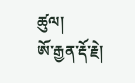ཚུལ།
ཨོ་རྒྱན་རྡོ་རྗེ།